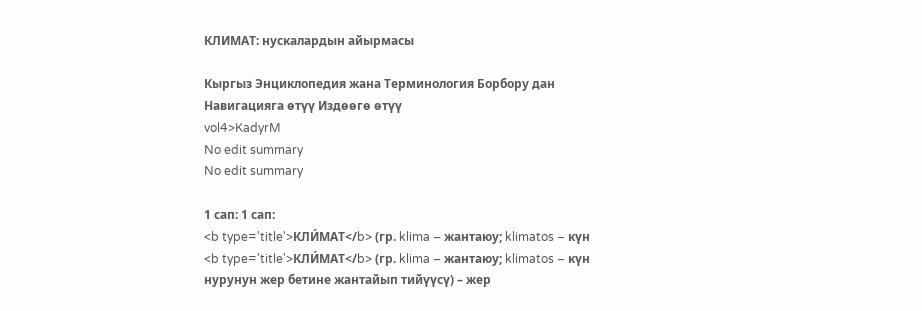КЛИМАТ: нускалардын айырмасы

Кыргыз Энциклопедия жана Терминология Борбору дан
Навигацияга өтүү Издөөгө өтүү
vol4>KadyrM
No edit summary
No edit summary

1 сап: 1 сап:
<b type='title'>КЛИ́МАТ</b> (гр. klima – жантаюу; klimatos – күн
<b type='title'>КЛИ́МАТ</b> (гр. klima – жантаюу; klimatos – күн
нурунун жер бетине жантайып тийүүсү) – жер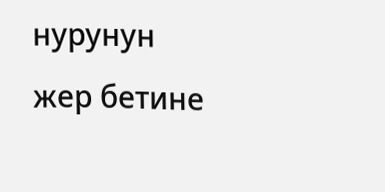нурунун жер бетине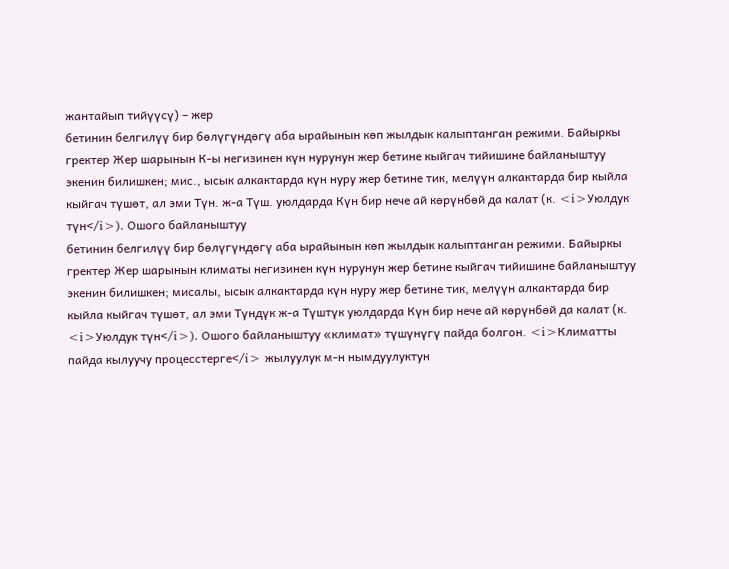жантайып тийүүсү) – жер
бетинин белгилүү бир бөлүгүндөгү аба ырайынын көп жылдык калыптанган режими. Байыркы гректер Жер шарынын К-ы негизинен күн нурунун жер бетине кыйгач тийишине байланыштуу экенин билишкен; мис., ысык алкактарда күн нуру жер бетине тик, мелүүн алкактарда бир кыйла кыйгач түшөт, ал эми Түн. ж-а Түш. уюлдарда Күн бир нече ай көрүнбөй да калат (к. <i>Уюлдук түн</i>). Ошого байланыштуу
бетинин белгилүү бир бөлүгүндөгү аба ырайынын көп жылдык калыптанган режими. Байыркы гректер Жер шарынын климаты негизинен күн нурунун жер бетине кыйгач тийишине байланыштуу экенин билишкен; мисалы, ысык алкактарда күн нуру жер бетине тик, мелүүн алкактарда бир кыйла кыйгач түшөт, ал эми Түндүк ж-а Түштүк уюлдарда Күн бир нече ай көрүнбөй да калат (к. <i>Уюлдук түн</i>). Ошого байланыштуу «климат» түшүнүгү пайда болгон. <i>Климатты пайда кылуучу процесстерге</i> жылуулук м-н нымдуулуктун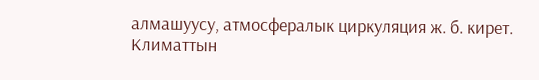алмашуусу, атмосфералык циркуляция ж. б. кирет. Климаттын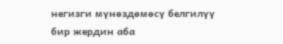негизги мүнөздөмөсү белгилүү бир жердин аба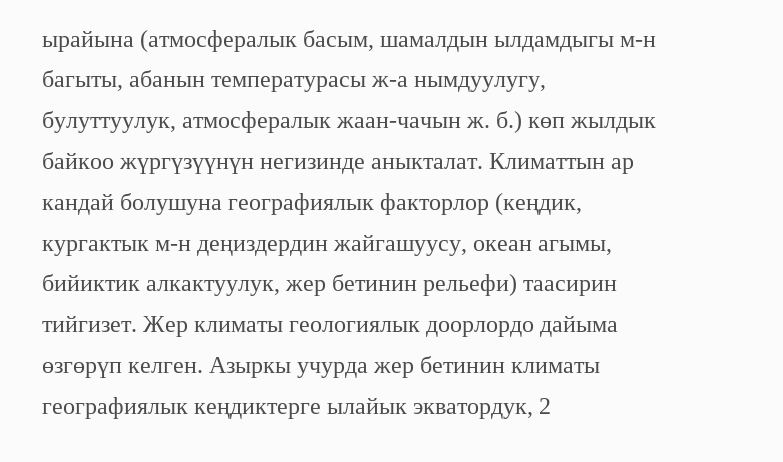ырайына (атмосфералык басым, шамалдын ылдамдыгы м-н багыты, абанын температурасы ж-а нымдуулугу, булуттуулук, атмосфералык жаан-чачын ж. б.) көп жылдык байкоо жүргүзүүнүн негизинде аныкталат. Климаттын ар кандай болушуна географиялык факторлор (кеңдик, кургактык м-н деңиздердин жайгашуусу, океан агымы, бийиктик алкактуулук, жер бетинин рельефи) таасирин тийгизет. Жер климаты геологиялык доорлордо дайыма өзгөрүп келген. Азыркы учурда жер бетинин климаты географиялык кеңдиктерге ылайык экватордук, 2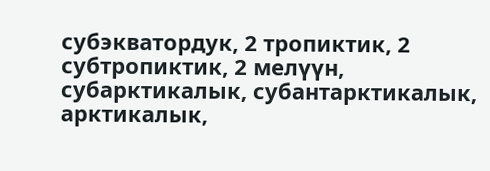субэкватордук, 2 тропиктик, 2 субтропиктик, 2 мелүүн, субарктикалык, субантарктикалык, арктикалык,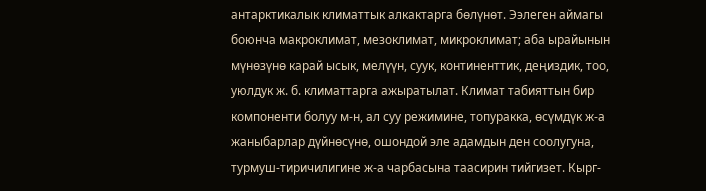антарктикалык климаттык алкактарга бөлүнөт. Ээлеген аймагы боюнча макроклимат, мезоклимат, микроклимат; аба ырайынын мүнөзүнө карай ысык, мелүүн, суук, континенттик, деңиздик, тоо, уюлдук ж. б. климаттарга ажыратылат. Климат табияттын бир компоненти болуу м-н, ал суу режимине, топуракка, өсүмдүк ж-а жаныбарлар дүйнөсүнө, ошондой эле адамдын ден соолугуна, турмуш-тиричилигине ж-а чарбасына таасирин тийгизет. Кырг-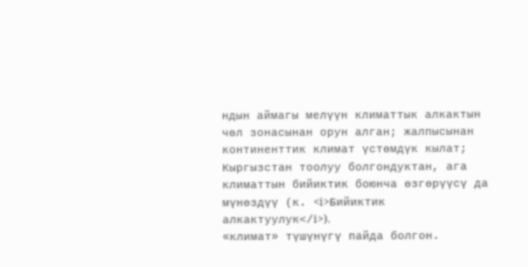ндын аймагы мелүүн климаттык алкактын чөл зонасынан орун алган; жалпысынан континенттик климат үстөмдүк кылат; Кыргызстан тоолуу болгондуктан, ага климаттын бийиктик боюнча өзгөрүүсү да мүнөздүү (к. <i>Бийиктик алкактуулук</i>).
«климат» түшүнүгү пайда болгон.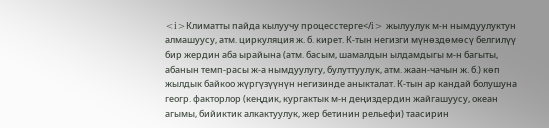<i>Климатты пайда кылуучу процесстерге</i> жылуулук м-н нымдуулуктун алмашуусу, атм. циркуляция ж. б. кирет. К-тын негизги мүнөздөмөсү белгилүү бир жердин аба ырайына (атм. басым, шамалдын ылдамдыгы м-н багыты, абанын темп-расы ж-а нымдуулугу, булуттуулук, атм. жаан-чачын ж. б.) көп жылдык байкоо жүргүзүүнүн негизинде аныкталат. К-тын ар кандай болушуна геогр. факторлор (кеңдик, кургактык м-н деңиздердин жайгашуусу, океан агымы, бийиктик алкактуулук, жер бетинин рельефи) таасирин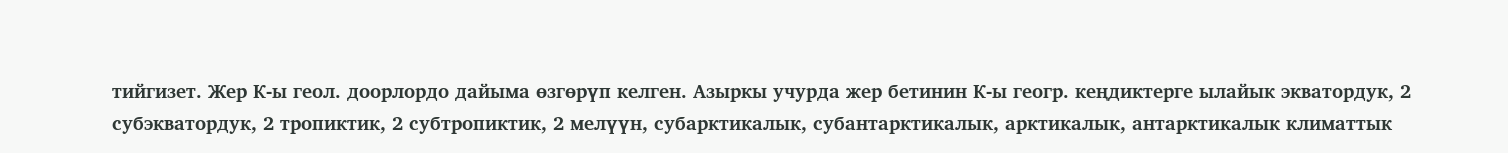тийгизет. Жер К-ы геол. доорлордо дайыма өзгөрүп келген. Азыркы учурда жер бетинин К-ы геогр. кеңдиктерге ылайык экватордук, 2 субэкватордук, 2 тропиктик, 2 субтропиктик, 2 мелүүн, субарктикалык, субантарктикалык, арктикалык, антарктикалык климаттык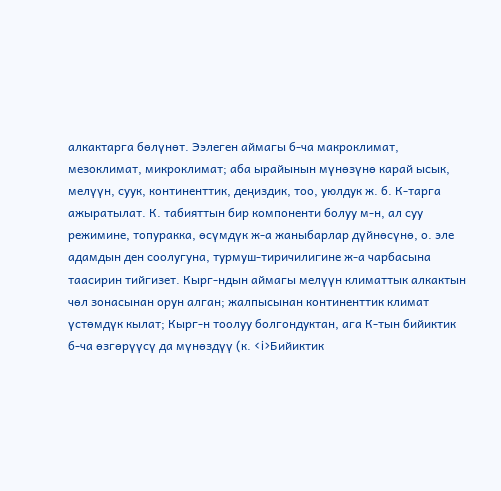алкактарга бөлүнөт. Ээлеген аймагы б-ча макроклимат, мезоклимат, микроклимат; аба ырайынын мүнөзүнө карай ысык, мелүүн, суук, континенттик, деңиздик, тоо, уюлдук ж. б. К-тарга ажыратылат. К. табияттын бир компоненти болуу м-н, ал суу режимине, топуракка, өсүмдүк ж-а жаныбарлар дүйнөсүнө, о. эле адамдын ден соолугуна, турмуш-тиричилигине ж-а чарбасына таасирин тийгизет. Кырг-ндын аймагы мелүүн климаттык алкактын чөл зонасынан орун алган; жалпысынан континенттик климат үстөмдүк кылат; Кырг-н тоолуу болгондуктан, ага К-тын бийиктик б-ча өзгөрүүсү да мүнөздүү (к. <i>Бийиктик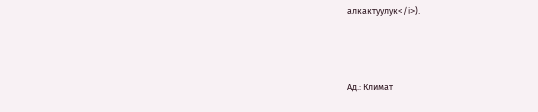алкактуулук</i>).



Ад.: Климат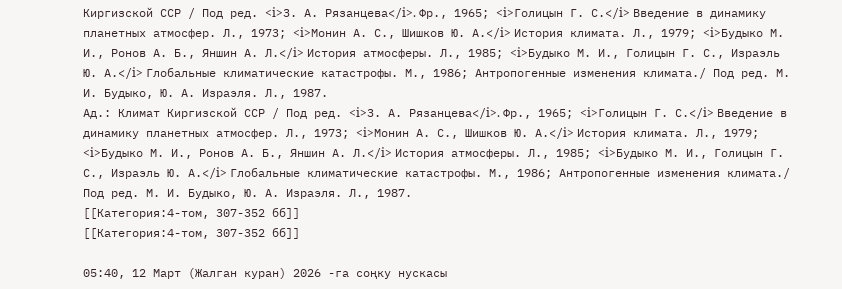Киргизской ССР / Под ред. <i>З. А. Рязанцева</i>. Фр., 1965; <i>Голицын Г. С.</i> Введение в динамику планетных атмосфер. Л., 1973; <i>Монин А. С., Шишков Ю. А.</i> История климата. Л., 1979; <i>Будыко М. И., Ронов А. Б., Яншин А. Л.</i> История атмосферы. Л., 1985; <i>Будыко М. И., Голицын Г. С., Израэль Ю. А.</i> Глобальные климатические катастрофы. М., 1986; Антропогенные изменения климата./ Под ред. М. И. Будыко, Ю. А. Израэля. Л., 1987.
Ад.: Климат Киргизской ССР / Под ред. <i>З. А. Рязанцева</i>. Фр., 1965; <i>Голицын Г. С.</i> Введение в динамику планетных атмосфер. Л., 1973; <i>Монин А. С., Шишков Ю. А.</i> История климата. Л., 1979; <i>Будыко М. И., Ронов А. Б., Яншин А. Л.</i> История атмосферы. Л., 1985; <i>Будыко М. И., Голицын Г. С., Израэль Ю. А.</i> Глобальные климатические катастрофы. М., 1986; Антропогенные изменения климата./ Под ред. М. И. Будыко, Ю. А. Израэля. Л., 1987.
[[Категория:4-том, 307-352 бб]]
[[Категория:4-том, 307-352 бб]]

05:40, 12 Март (Жалган куран) 2026 -га соңку нускасы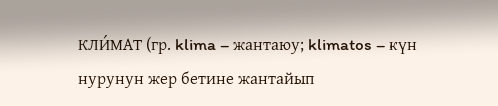КЛИ́МАТ (гр. klima – жантаюу; klimatos – күн нурунун жер бетине жантайып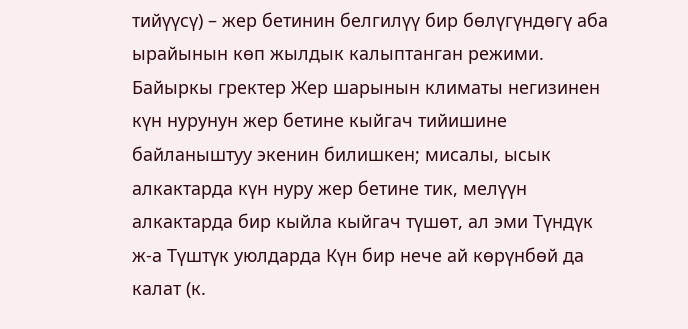тийүүсү) – жер бетинин белгилүү бир бөлүгүндөгү аба ырайынын көп жылдык калыптанган режими. Байыркы гректер Жер шарынын климаты негизинен күн нурунун жер бетине кыйгач тийишине байланыштуу экенин билишкен; мисалы, ысык алкактарда күн нуру жер бетине тик, мелүүн алкактарда бир кыйла кыйгач түшөт, ал эми Түндүк ж-а Түштүк уюлдарда Күн бир нече ай көрүнбөй да калат (к.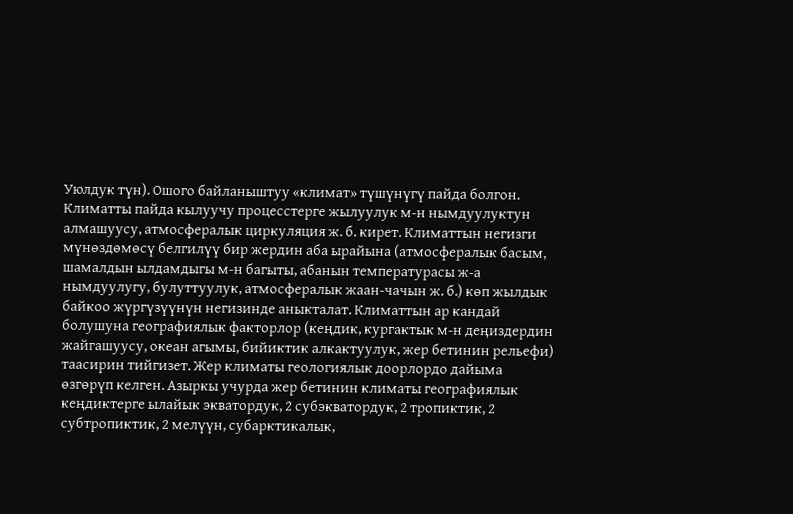Уюлдук түн). Ошого байланыштуу «климат» түшүнүгү пайда болгон. Климатты пайда кылуучу процесстерге жылуулук м-н нымдуулуктун алмашуусу, атмосфералык циркуляция ж. б. кирет. Климаттын негизги мүнөздөмөсү белгилүү бир жердин аба ырайына (атмосфералык басым, шамалдын ылдамдыгы м-н багыты, абанын температурасы ж-а нымдуулугу, булуттуулук, атмосфералык жаан-чачын ж. б.) көп жылдык байкоо жүргүзүүнүн негизинде аныкталат. Климаттын ар кандай болушуна географиялык факторлор (кеңдик, кургактык м-н деңиздердин жайгашуусу, океан агымы, бийиктик алкактуулук, жер бетинин рельефи) таасирин тийгизет. Жер климаты геологиялык доорлордо дайыма өзгөрүп келген. Азыркы учурда жер бетинин климаты географиялык кеңдиктерге ылайык экватордук, 2 субэкватордук, 2 тропиктик, 2 субтропиктик, 2 мелүүн, субарктикалык,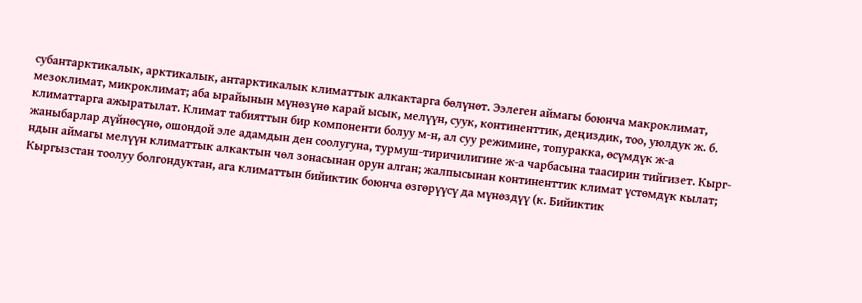субантарктикалык, арктикалык, антарктикалык климаттык алкактарга бөлүнөт. Ээлеген аймагы боюнча макроклимат, мезоклимат, микроклимат; аба ырайынын мүнөзүнө карай ысык, мелүүн, суук, континенттик, деңиздик, тоо, уюлдук ж. б. климаттарга ажыратылат. Климат табияттын бир компоненти болуу м-н, ал суу режимине, топуракка, өсүмдүк ж-а жаныбарлар дүйнөсүнө, ошондой эле адамдын ден соолугуна, турмуш-тиричилигине ж-а чарбасына таасирин тийгизет. Кырг-ндын аймагы мелүүн климаттык алкактын чөл зонасынан орун алган; жалпысынан континенттик климат үстөмдүк кылат; Кыргызстан тоолуу болгондуктан, ага климаттын бийиктик боюнча өзгөрүүсү да мүнөздүү (к. Бийиктик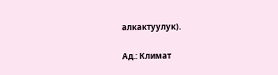алкактуулук).

Ад.: Климат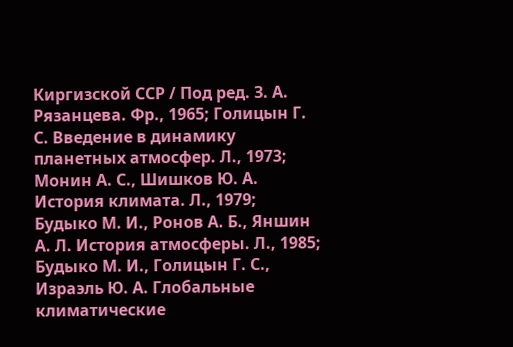Киргизской ССР / Под ред. З. А. Рязанцева. Фр., 1965; Голицын Г. С. Введение в динамику планетных атмосфер. Л., 1973; Монин А. С., Шишков Ю. А. История климата. Л., 1979; Будыко М. И., Ронов А. Б., Яншин А. Л. История атмосферы. Л., 1985; Будыко М. И., Голицын Г. С., Израэль Ю. А. Глобальные климатические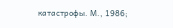катастрофы. М., 1986;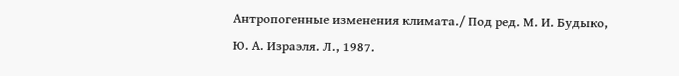Антропогенные изменения климата./ Под ред. М. И. Будыко, Ю. А. Израэля. Л., 1987.